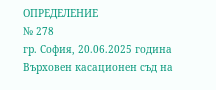ОПРЕДЕЛЕНИЕ
№ 278
гр. София, 20.06.2025 година
Върховен касационен съд на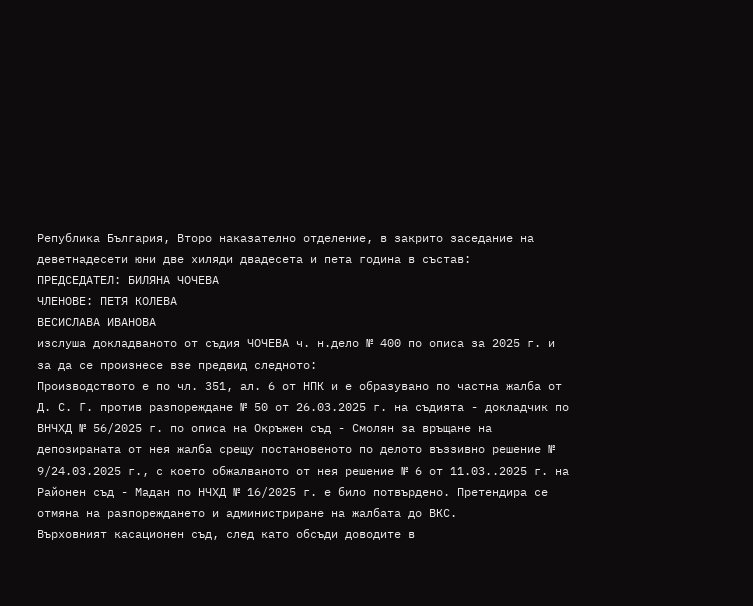Република България, Второ наказателно отделение, в закрито заседание на деветнадесети юни две хиляди двадесета и пета година в състав:
ПРЕДСЕДАТЕЛ: БИЛЯНА ЧОЧЕВА
ЧЛЕНОВЕ: ПЕТЯ КОЛЕВА
ВЕСИСЛАВА ИВАНОВА
изслуша докладваното от съдия ЧОЧЕВА ч. н.дело № 400 по описа за 2025 г. и за да се произнесе взе предвид следното:
Производството е по чл. 351, ал. 6 от НПК и е образувано по частна жалба от Д. С. Г. против разпореждане № 50 от 26.03.2025 г. на съдията - докладчик по ВНЧХД № 56/2025 г. по описа на Окръжен съд - Смолян за връщане на депозираната от нея жалба срещу постановеното по делото въззивно решение № 9/24.03.2025 г., с което обжалваното от нея решение № 6 от 11.03..2025 г. на Районен съд - Мадан по НЧХД № 16/2025 г. е било потвърдено. Претендира се отмяна на разпореждането и администриране на жалбата до ВКС.
Върховният касационен съд, след като обсъди доводите в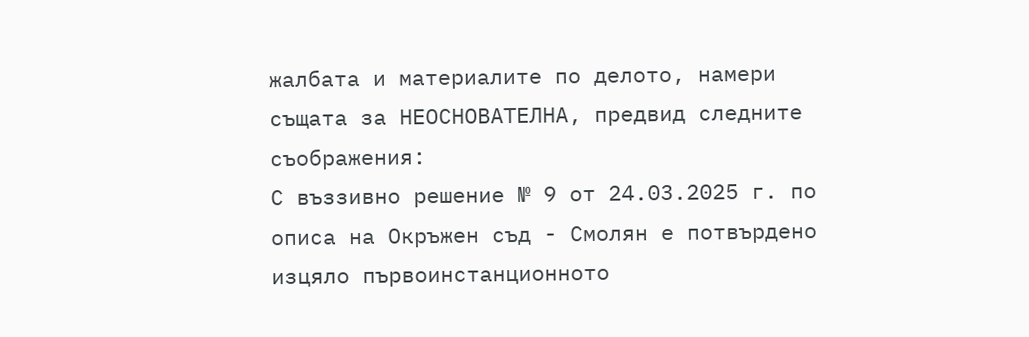жалбата и материалите по делото, намери същата за НЕОСНОВАТЕЛНА, предвид следните съображения:
С въззивно решение № 9 от 24.03.2025 г. по описа на Окръжен съд - Смолян е потвърдено изцяло първоинстанционното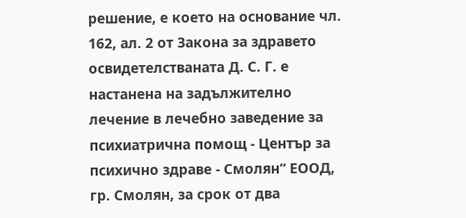решение, е което на основание чл. 162, ал. 2 от Закона за здравето освидетелстваната Д. С. Г. е настанена на задължително лечение в лечебно заведение за психиатрична помощ - Център за психично здраве - Смолян“ ЕООД, гр. Смолян, за срок от два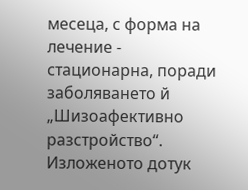месеца, с форма на лечение - стационарна, поради заболяването й „Шизоафективно разстройство“.
Изложеното дотук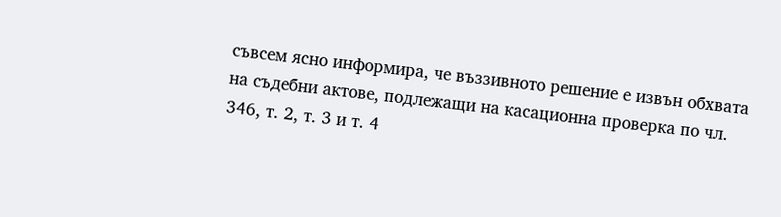съвсем ясно информира, че въззивното решение е извън обхвата на съдебни актове, подлежащи на касационна проверка по чл. 346, т. 2, т. 3 и т. 4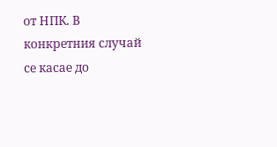от НПК. В конкретния случай се касае до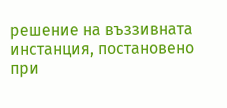решение на въззивната инстанция, постановено при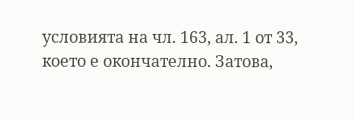условията на чл. 163, ал. 1 от 33, което е окончателно. Затова,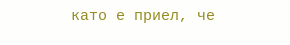като е приел, че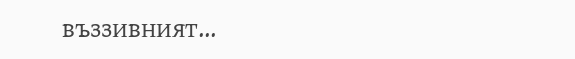въззивният...